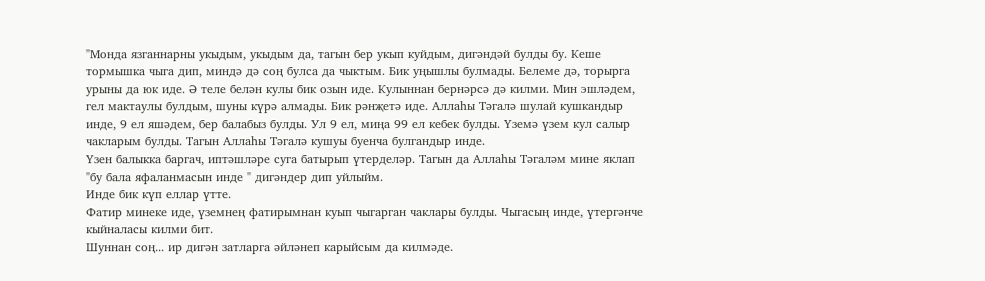"Монда язганнарны укыдым, укыдым да, тагын бер укып куйдым, дигәндәй булды бу. Кеше тормышка чыга дип, миндә дә соң булса да чыктым. Бик уңышлы булмады. Белеме дә, торырга урыны да юк иде. Ә теле белән кулы бик озын иде. Кулыннан бернәрсә дә килми. Мин эшләдем, гел мактаулы булдым, шуны күрә алмады. Бик рәнҗетә иде. Аллаһы Тәгалә шулай кушкандыр инде, 9 ел яшәдем, бер балабыз булды. Ул 9 ел, миңа 99 ел кебек булды. Үземә үзем кул салыр чакларым булды. Тагын Аллаһы Тәгалә кушуы буенча булгандыр инде.
Үзен балыкка баргач, иптәшләре суга батырып үтерделәр. Тагын да Аллаһы Тәгаләм мине яклап "бу бала яфаланмасын инде " дигәндер дип уйлыйм.
Инде бик күп еллар үтте.
Фатир минеке иде, үземнең фатирымнан куып чыгарган чаклары булды. Чыгасың инде, үтергәнче кыйналасы килми бит.
Шуннан соң... ир дигән затларга әйләнеп карыйсым да килмәде.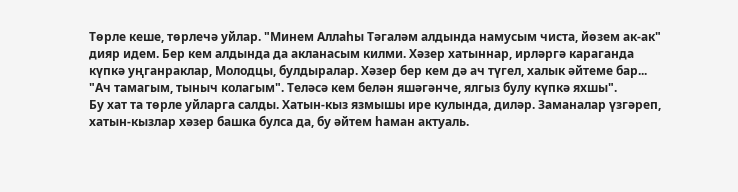Төрле кеше, төрлечә уйлар. "Минем Аллаһы Тәгаләм алдында намусым чиста, йөзем ак-ак" дияр идем. Бер кем алдында да акланасым килми. Хәзер хатыннар, ирләргә караганда күпкә уңганраклар, Молодцы, булдыралар. Хәзер бер кем дә ач түгел, халык әйтеме бар... "Ач тамагым, тыныч колагым". Теләсә кем белән яшәгәнче, ялгыз булу күпкә яхшы".
Бу хат та төрле уйларга салды. Хатын-кыз язмышы ире кулында, диләр. Заманалар үзгәреп, хатын-кызлар хәзер башка булса да, бу әйтем һаман актуаль.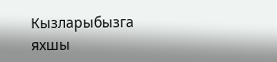Кызларыбызга яхшы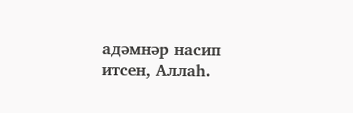адәмнәр насип итсен, Аллаһ.